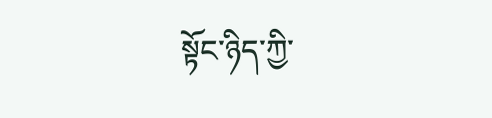སྟོང་ཉིད་ཀྱི་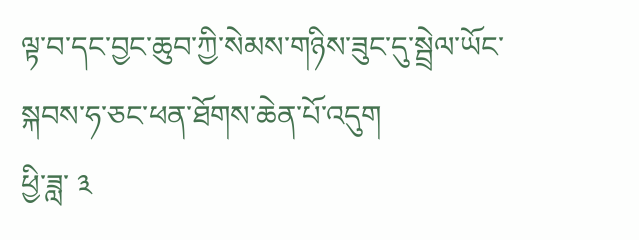ལྟ་བ་དང་བྱང་ཆུབ་ཀྱི་སེམས་གཉིས་ཟུང་དུ་སྦྲེལ་ཡོང་སྐབས་ཧ་ཅང་ཕན་ཐོགས་ཆེན་པོ་འདུག
ཕྱི་ཟླ་ ༣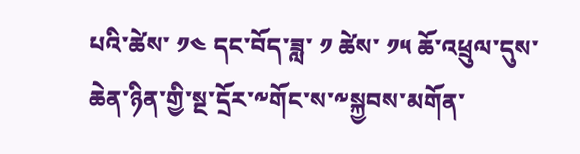པའི་ཚེས་ ༡༤ དང་བོད་ཟླ་ ༡ ཚེས་ ༡༥ ཆོ་འཕྲུལ་དུས་ཆེན་ཉིན་གྱི་སྔ་དྲོར་༸གོང་ས་༸སྐྱབས་མགོན་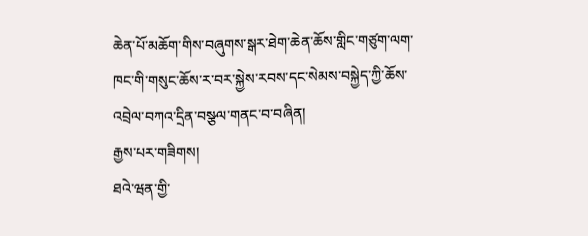ཆེན་པོ་མཆོག་གིས་བཞུགས་སྒར་ཐེག་ཆེན་ཆོས་གླིང་གཙུག་ལག་ཁང་གི་གསུང་ཆོས་ར་བར་སྐྱེས་རབས་དང་སེམས་བསྐྱེད་ཀྱི་ཆོས་འབྲེལ་བཀའ་དྲིན་བསྩལ་གནང་བ་བཞིན།
རྒྱས་པར་གཟིགས།
ཐའེ་ཝན་གྱི་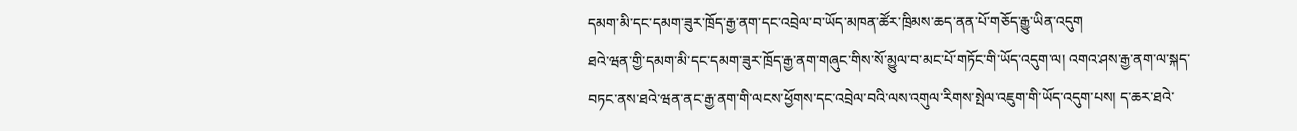དམག་མི་དང་དམག་ཟུར་ཁྲོད་རྒྱ་ནག་དང་འབྲེལ་བ་ཡོད་མཁན་ཚོར་ཁྲིམས་ཆད་ནན་པོ་གཅོད་རྒྱུ་ཡིན་འདུག
ཐའེ་ཝན་གྱི་དམག་མི་དང་དམག་ཟུར་ཁྲོད་རྒྱ་ནག་གཞུང་གིས་སོ་མྱུལ་བ་མང་པོ་གཏོང་གི་ཡོད་འདུག་ལ། འགའ་ཤས་རྒྱ་ནག་ལ་སྐད་བཏང་ནས་ཐའེ་ཝན་ནང་རྒྱ་ནག་གི་ལངས་ཕྱོགས་དང་འབྲེལ་བའི་ལས་འགུལ་རིགས་སྤེལ་འཇུག་གི་ཡོད་འདུག་པས། ད་ཆར་ཐའེ་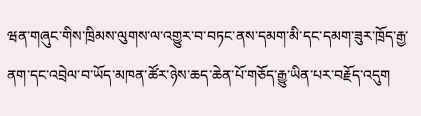ཝན་གཞུང་གིས་ཁྲིམས་ལུགས་ལ་འགྱུར་བ་བཏང་ནས་དམག་མི་དང་དམག་ཟུར་ཁྲོད་རྒྱ་ནག་དང་འབྲེལ་བ་ཡོད་མཁན་ཚོར་ཉེས་ཆད་ཆེན་པོ་གཅོད་རྒྱུ་ཡིན་པར་བརྗོད་འདུག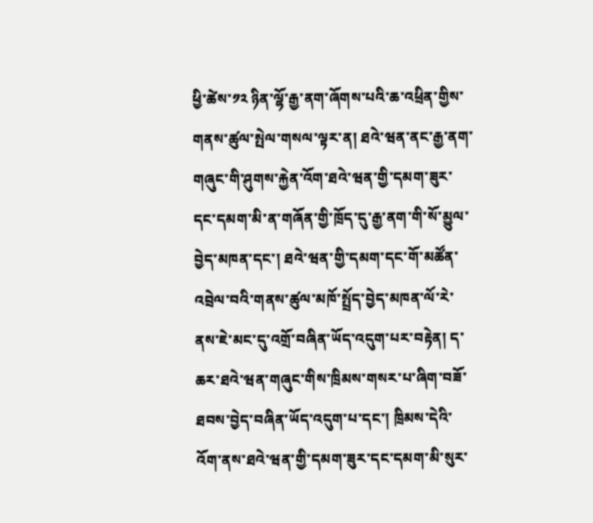ཕྱི་ཚེས་༡༢ ཉིན་ལྷོ་རྒྱ་ནག་ཞོགས་པའི་ཆ་འཕྲིན་གྱིས་གནས་ཚུལ་སྤེལ་གསལ་ལྟར་ན། ཐའེ་ཝན་ནང་རྒྱ་ནག་གཞུང་གི་ཤུགས་རྐྱེན་འོག་ཐའེ་ཝན་གྱི་དམག་ཟུར་དང་དམག་མི་ན་གཞོན་གྱི་ཁྲོད་དུ་རྒྱ་ནག་གི་སོ་མྱུལ་བྱེད་མཁན་དང་། ཐའེ་ཝན་གྱི་དམག་དང་གོ་མཚོན་འབྲེལ་བའི་གནས་ཚུལ་མཁོ་སྤྲོད་བྱེད་མཁན་ལོ་རེ་ནས་ཇེ་མང་དུ་འགྲོ་བཞིན་ཡོད་འདུག་པར་བརྟེན། ད་ཆར་ཐའེ་ཝན་གཞུང་གིས་ཁྲིམས་གསར་པ་ཞིག་བཟོ་ཐབས་བྱེད་བཞིན་ཡོད་འདུག་པ་དང་། ཁྲིམས་དེའི་འོག་ནས་ཐའེ་ཝན་གྱི་དམག་ཟུར་དང་དམག་མི་སུར་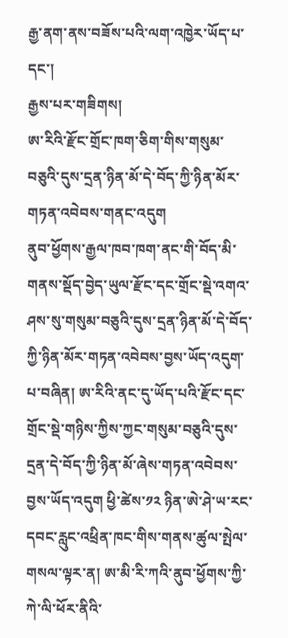རྒྱ་ནག་ནས་བཟོས་པའི་ལག་འཁྱེར་ཡོད་པ་དང་།
རྒྱས་པར་གཟིགས།
ཨ་རིའི་རྫོང་གྲོང་ཁག་ཅིག་གིས་གསུམ་བཅུའི་དུས་དྲན་ཉིན་མོ་དེ་བོད་ཀྱི་ཉིན་མོར་གཏན་འབེབས་གནང་འདུག
ནུབ་ཕྱོགས་རྒྱལ་ཁབ་ཁག་ནང་གི་བོད་མི་གནས་སྡོད་བྱེད་ཡུལ་རྫོང་དང་གྲོང་སྡེ་འགའ་ཤས་སུ་གསུམ་བཅུའི་དུས་དྲན་ཉིན་མོ་དེ་བོད་ཀྱི་ཉིན་མོར་གཏན་འབེབས་བྱས་ཡོད་འདུག་པ་བཞིན། ཨ་རིའི་ནང་དུ་ཡོད་པའི་རྫོང་དང་གྲོང་སྡེ་གཉིས་ཀྱིས་ཀྱང་གསུམ་བཅུའི་དུས་དྲན་དེ་བོད་ཀྱི་ཉིན་མོ་ཞེས་གཏན་འབེབས་བྱས་ཡོད་འདུག ཕྱི་ཚེས་༡༢ ཉིན་ཨེ་ཤེ་ཡ་རང་དབང་རླུང་འཕྲིན་ཁང་གིས་གནས་ཚུལ་སྤེལ་གསལ་ལྟར་ན། ཨ་མི་རི་ཀའི་ནུབ་ཕྱོགས་ཀྱི་ཀེ་ལི་ཕོར་ནིའི་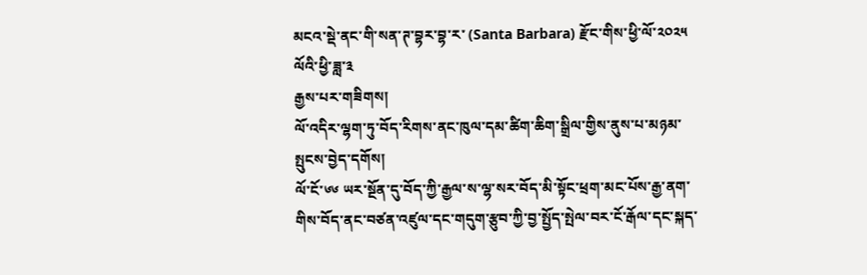མངའ་སྡེ་ནང་གི་སན་ཊ་བྷར་བྷ་ར་ (Santa Barbara) རྫོང་གིས་ཕྱི་ལོ་༢༠༢༥ ལོའི་ཕྱི་ཟླ་༣
རྒྱས་པར་གཟིགས།
ལོ་འདིར་ལྷག་ཏུ་བོད་རིགས་ནང་ཁུལ་དམ་ཚིག་ཆིག་སྒྲིལ་གྱིས་ནུས་པ་མཉམ་སྤུངས་བྱེད་དགོས།
ལོ་ངོ་༦༦ ཡར་སྔོན་དུ་བོད་ཀྱི་རྒྱལ་ས་ལྷ་སར་བོད་མི་སྟོང་ཕྲག་མང་པོས་རྒྱ་ནག་གིས་བོད་ནང་བཙན་འཛུལ་དང་གདུག་རྩུབ་ཀྱི་བྱ་སྤྱོད་སྤེལ་བར་ངོ་རྒོལ་དང་སྐད་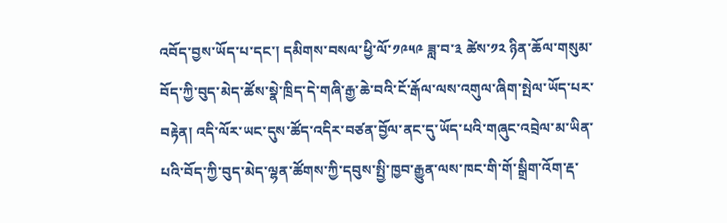འབོད་བྱས་ཡོད་པ་དང་། དམིགས་བསལ་ཕྱི་ལོ་༡༩༥༩ ཟླ་བ་༣ ཚེས་༡༢ ཉིན་ཆོལ་གསུམ་བོད་ཀྱི་བུད་མེད་ཚོས་སྣེ་ཁྲིད་དེ་གཞི་རྒྱ་ཆེ་བའི་ངོ་རྒོལ་ལས་འགུལ་ཞིག་སྤེལ་ཡོད་པར་བརྟེན། འདི་ལོར་ཡང་དུས་ཚོད་འདིར་བཙན་བྱོལ་ནང་དུ་ཡོད་པའི་གཞུང་འབྲེལ་མ་ཡིན་པའི་བོད་ཀྱི་བུད་མེད་ལྷན་ཚོགས་ཀྱི་དབུས་སྤྱི་ཁྱབ་རྒྱུན་ལས་ཁང་གི་གོ་སྒྲིག་འོག་རྡ་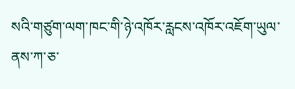སའི་གཙུག་ལག་ཁང་གི་ཉེ་འཁོར་རླངས་འཁོར་འཇོག་ཡུལ་ནས་ཀ་ཅ་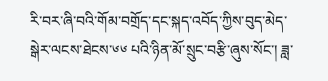རི་བར་ཞི་བའི་གོམ་བགྲོད་དང་སྐད་འབོད་ཀྱིས་བུད་མེད་སྒེར་ལངས་ཐེངས་༦༦ པའི་ཉིན་མོ་སྲུང་བརྩི་ཞུས་སོང་། ཟླ་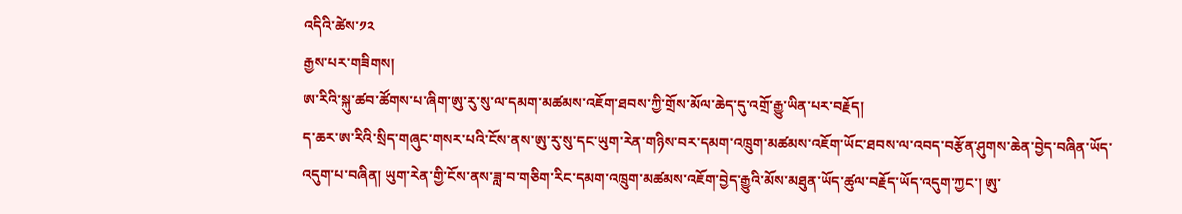འདིའི་ཚེས་༡༢
རྒྱས་པར་གཟིགས།
ཨ་རིའི་སྐུ་ཚབ་ཚོགས་པ་ཞིག་ཨུ་རུ་སུ་ལ་དམག་མཚམས་འཇོག་ཐབས་ཀྱི་གྲོས་མོལ་ཆེད་དུ་འགྲོ་རྒྱུ་ཡིན་པར་བརྗོད།
ད་ཆར་ཨ་རིའི་སྲིད་གཞུང་གསར་པའི་ངོས་ནས་ཨུ་རུ་སུ་དང་ཡུག་རེན་གཉིས་བར་དམག་འཁྲུག་མཚམས་འཇོག་ཡོང་ཐབས་ལ་འབད་བརྩོན་ཤུགས་ཆེན་བྱེད་བཞིན་ཡོད་འདུག་པ་བཞིན། ཡུག་རེན་གྱི་ངོས་ནས་ཟླ་བ་གཅིག་རིང་དམག་འཁྲུག་མཚམས་འཇོག་བྱེད་རྒྱུའི་མོས་མཐུན་ཡོད་ཚུལ་བརྗོད་ཡོད་འདུག་ཀྱང་། ཨུ་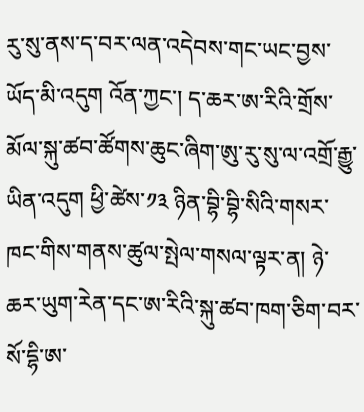རུ་སུ་ནས་ད་བར་ལན་འདེབས་གང་ཡང་བྱས་ཡོད་མི་འདུག འོན་ཀྱང་། ད་ཆར་ཨ་རིའི་གྲོས་མོལ་སྐུ་ཚབ་ཚོགས་ཆུང་ཞིག་ཨུ་རུ་སུ་ལ་འགྲོ་རྒྱུ་ཡིན་འདུག ཕྱི་ཚེས་༡༣ ཉིན་བྷི་བྷི་སིའི་གསར་ཁང་གིས་གནས་ཚུལ་སྤེལ་གསལ་ལྟར་ན། ཉེ་ཆར་ཡུག་རེན་དང་ཨ་རིའི་སྐུ་ཚབ་ཁག་ཅིག་བར་སོ་དྷི་ཨ་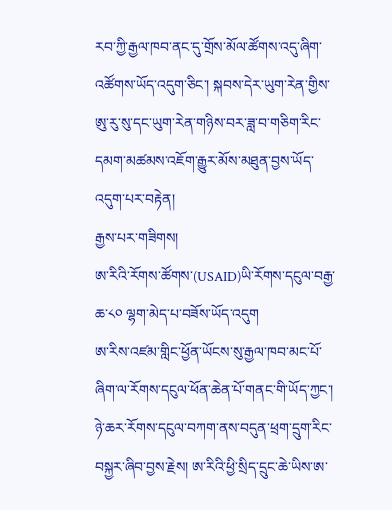རབ་ཀྱི་རྒྱལ་ཁབ་ནང་དུ་གྲོས་མོལ་ཚོགས་འདུ་ཞིག་འཚོགས་ཡོད་འདུག་ཅིང་། སྐབས་དེར་ཡུག་རེན་གྱིས་ཨུ་རུ་སུ་དང་ཡུག་རེན་གཉིས་བར་ཟླ་བ་གཅིག་རིང་དམག་མཚམས་འཇོག་རྒྱུར་མོས་མཐུན་བྱས་ཡོད་འདུག་པར་བརྟེན།
རྒྱས་པར་གཟིགས།
ཨ་རིའི་རོགས་ཚོགས་(USAID)ཡི་རོགས་དངུལ་བརྒྱ་ཆ་༨༠ ལྷག་མེད་པ་བཟོས་ཡོད་འདུག
ཨ་རིས་འཛམ་གླིང་ཕྱོན་ཡོངས་སུ་རྒྱལ་ཁབ་མང་པོ་ཞིག་ལ་རོགས་དངུལ་ཕོན་ཆེན་པོ་གནང་གི་ཡོད་ཀྱང་། ཉེ་ཆར་རོགས་དངུལ་བཀག་ནས་བདུན་ཕྲག་དྲུག་རིང་བསྐྱར་ཞིབ་བྱས་རྗེས། ཨ་རིའི་ཕྱི་སྲིད་དྲུང་ཆེ་ཡིས་ཨ་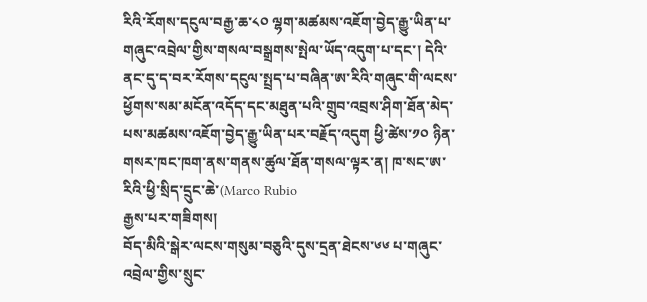རིའི་རོགས་དངུལ་བརྒྱ་ཆ་༨༠ ལྷག་མཚམས་འཇོག་བྱེད་རྒྱུ་ཡིན་པ་གཞུང་འབྲེལ་གྱིས་གསལ་བསྒྲགས་སྤེལ་ཡོད་འདུག་པ་དང་། དེའི་ནང་དུ་ད་བར་རོགས་དངུལ་སྤྲད་པ་བཞིན་ཨ་རིའི་གཞུང་གི་ལངས་ཕྱོགས་སམ་མངོན་འདོད་དང་མཐུན་པའི་གྲུབ་འབྲས་ཤིག་ཐོན་མེད་པས་མཚམས་འཇོག་བྱེད་རྒྱུ་ཡིན་པར་བརྗོད་འདུག ཕྱི་ཚེས་༡༠ ཉིན་གསར་ཁང་ཁག་ནས་གནས་ཚུལ་ཐོན་གསལ་ལྟར་ན། ཁ་སང་ཨ་རིའི་ཕྱི་སྲིད་དྲུང་ཆེ་(Marco Rubio
རྒྱས་པར་གཟིགས།
བོད་མིའི་སྒེར་ལངས་གསུམ་བཅུའི་དུས་དྲན་ཐེངས་༦༦ པ་གཞུང་འབྲེལ་གྱིས་སྲུང་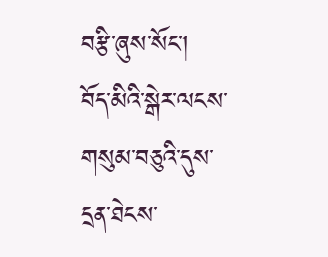བརྩི་ཞུས་སོང་།
བོད་མིའི་སྒེར་ལངས་གསུམ་བཅུའི་དུས་དྲན་ཐེངས་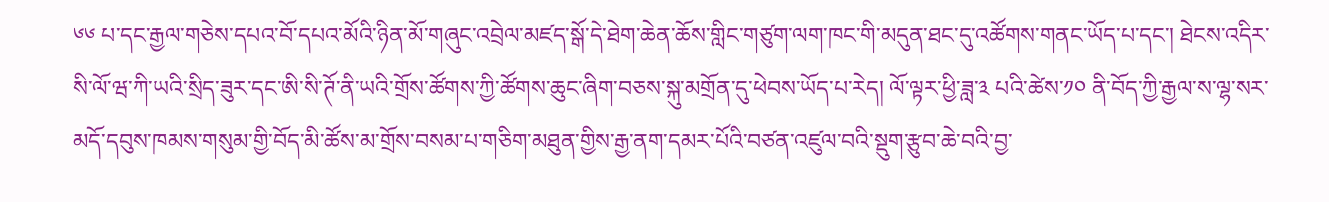༦༦ པ་དང་རྒྱལ་གཅེས་དཔའ་བོ་དཔའ་མོའི་ཉིན་མོ་གཞུང་འབྲེལ་མཛད་སྒོ་དེ་ཐེག་ཆེན་ཆོས་གླིང་གཙུག་ལག་ཁང་གི་མདུན་ཐང་དུ་འཚོགས་གནང་ཡོད་པ་དང་། ཐེངས་འདིར་སི་ལོ་ཝ་ཀི་ཡའི་སྲིད་ཟུར་དང་ཨི་སི་ཊོ་ནི་ཡའི་གྲོས་ཚོགས་ཀྱི་ཚོགས་ཆུང་ཞིག་བཅས་སྐུ་མགྲོན་དུ་ཕེབས་ཡོད་པ་རེད། ལོ་ལྟར་ཕྱི་ཟླ་༣ པའི་ཚེས་༡༠ ནི་བོད་ཀྱི་རྒྱལ་ས་ལྷ་སར་མདོ་དབུས་ཁམས་གསུམ་གྱི་བོད་མི་ཚོས་མ་གྲོས་བསམ་པ་གཅིག་མཐུན་གྱིས་རྒྱ་ནག་དམར་པོའི་བཙན་འཛུལ་བའི་སྡུག་རྩུབ་ཆེ་བའི་བྱ་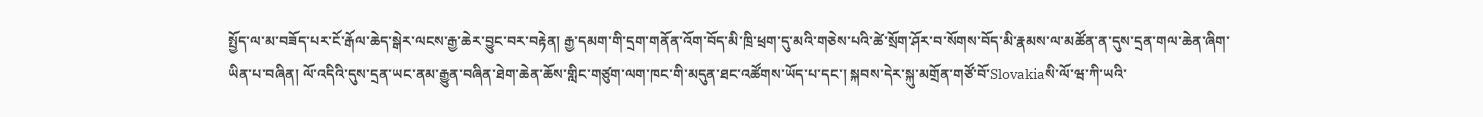སྤྱོད་ལ་མ་བཟོད་པར་ངོ་རྒོལ་ཆེད་སྒེར་ལངས་རྒྱ་ཆེར་བྱུང་བར་བརྟེན། རྒྱ་དམག་གི་དྲག་གནོན་འོག་བོད་མི་ཁྲི་ཕྲག་དུ་མའི་གཅེས་པའི་ཚེ་སྲོག་ཤོར་བ་སོགས་བོད་མི་རྣམས་ལ་མཚོན་ན་དུས་དྲན་གལ་ཆེན་ཞིག་ཡིན་པ་བཞིན། ལོ་འདིའི་དུས་དྲན་ཡང་ནམ་རྒྱུན་བཞིན་ཐེག་ཆེན་ཆོས་གླིང་གཙུག་ལག་ཁང་གི་མདུན་ཐང་འཚོགས་ཡོད་པ་དང་། སྐབས་དེར་སྐུ་མགྲོན་གཙོ་བོ་Slovakiaསི་ལོ་ཝ་ཀི་ཡའི་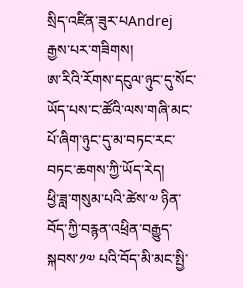སྲིད་འཛིན་ཟུར་པAndrej
རྒྱས་པར་གཟིགས།
ཨ་རིའི་རོགས་དངུལ་ཉུང་དུ་སོང་ཡོད་པས་ང་ཚོའི་ལས་གཞི་མང་པོ་ཞིག་ཉུང་དུ་མ་བཏང་རང་བཏང་ཆགས་ཀྱི་ཡོད་རེད།
ཕྱི་ཟླ་གསུམ་པའི་ཚེས་༧ ཉིན་བོད་ཀྱི་བརྙན་འཕྲིན་བརྒྱུད་སྐབས་༡༧ པའི་བོད་མི་མང་སྤྱི་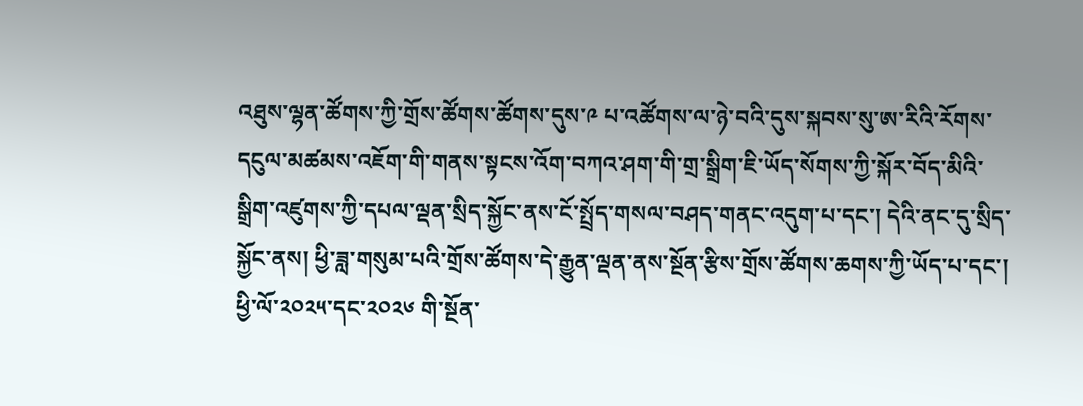འཐུས་ལྷན་ཚོགས་ཀྱི་གྲོས་ཚོགས་ཚོགས་དུས་༩ པ་འཚོགས་ལ་ཉེ་བའི་དུས་སྐབས་སུ་ཨ་རིའི་རོགས་དངུལ་མཚམས་འཇོག་གི་གནས་སྟངས་འོག་བཀའ་ཤག་གི་གྲ་སྒྲིག་ཇི་ཡོད་སོགས་ཀྱི་སྐོར་བོད་མིའི་སྒྲིག་འཛུགས་ཀྱི་དཔལ་ལྡན་སྲིད་སྐྱོང་ནས་ངོ་སྤྲོད་གསལ་བཤད་གནང་འདུག་པ་དང་། དེའི་ནང་དུ་སྲིད་སྐྱོང་ནས། ཕྱི་ཟླ་གསུམ་པའི་གྲོས་ཚོགས་དེ་རྒྱུན་ལྡན་ནས་སྔོན་རྩིས་གྲོས་ཚོགས་ཆགས་ཀྱི་ཡོད་པ་དང་། ཕྱི་ལོ་༢༠༢༥་དང་༢༠༢༦ གི་སྔོན་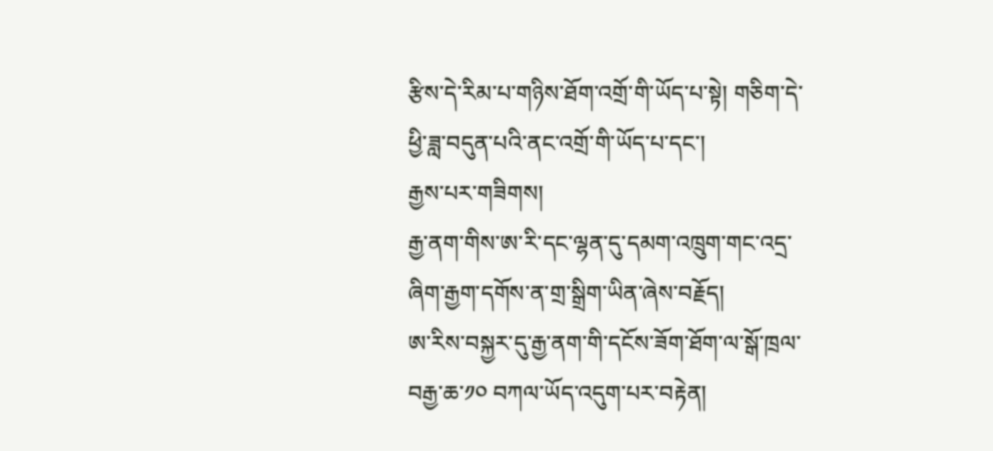རྩིས་དེ་རིམ་པ་གཉིས་ཐོག་འགྲོ་གི་ཡོད་པ་སྟེ། གཅིག་དེ་ཕྱི་ཟླ་བདུན་པའི་ནང་འགྲོ་གི་ཡོད་པ་དང་།
རྒྱས་པར་གཟིགས།
རྒྱ་ནག་གིས་ཨ་རི་དང་ལྷན་དུ་དམག་འཁྲུག་གང་འདྲ་ཞིག་རྒྱག་དགོས་ན་གྲ་སྒྲིག་ཡིན་ཞེས་བརྗོད།
ཨ་རིས་བསྐྱར་དུ་རྒྱ་ནག་གི་དངོས་ཟོག་ཐོག་ལ་སྒོ་ཁྲལ་བརྒྱ་ཆ་༡༠ བཀལ་ཡོད་འདུག་པར་བརྟེན།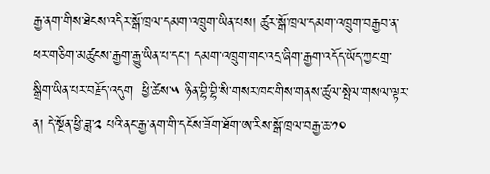རྒྱ་ནག་གིས་ཐེངས་འདིར་སྒོ་ཁྲལ་དམག་འཁྲུག་ཡིན་པས། ཚུར་སྒོ་ཁྲལ་དམག་འཁྲུག་བརྒྱབ་ན་ཕར་གཅིག་མཚུངས་རྒྱག་རྒྱུ་ཡིན་པ་དང་། དམག་འཁྲུག་གང་འདྲ་ཞིག་རྒྱག་འདོད་ཡོད་ཀྱང་གྲ་སྒྲིག་ཡིན་པར་བརྗོད་འདུག  ཕྱི་ཚེས་༥ ཉིན་བྷི་བྷི་སི་གསར་ཁང་གིས་གནས་ཚུལ་སྤེལ་གསལ་ལྟར་ན། དེ་སྔོན་ཕྱི་ཟླ་༢ པའི་ནང་རྒྱ་ནག་གི་དངོས་ཟོག་ཐོག་ཨ་རིས་སྒོ་ཁྲལ་བརྒྱ་ཆ་༡༠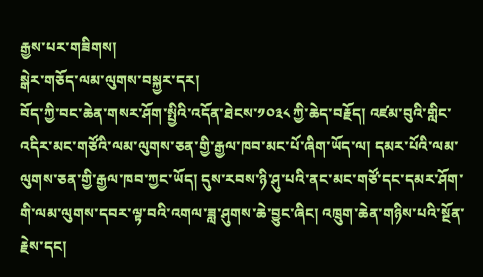རྒྱས་པར་གཟིགས།
སྒེར་གཅོད་ལམ་ལུགས་བསྐྱར་དར།
བོད་ཀྱི་བང་ཆེན་གསར་ཤོག་སྤྱིའི་འདོན་ཐེངས་༡༠༣༨ ཀྱི་ཆེད་བརྗོད། འཛམ་བུའི་གླིང་འདིར་མང་གཙོའི་ལམ་ལུགས་ཅན་གྱི་རྒྱལ་ཁབ་མང་པོ་ཞིག་ཡོད་ལ། དམར་པོའི་ལམ་ལུགས་ཅན་གྱི་རྒྱལ་ཁབ་ཀྱང་ཡོད། དུས་རབས་ཉི་ཤུ་པའི་ནང་མང་གཙོ་དང་དམར་ཤོག་གི་ལམ་ལུགས་དབར་ལྟ་བའི་འགལ་ཟླ་ཤུགས་ཆེ་བྱུང་ཞིང། འཁྲུག་ཆེན་གཉིས་པའི་སྔོན་རྗེས་དང།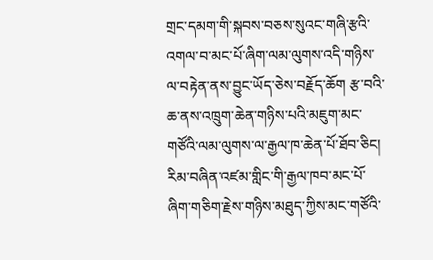གྲང་དམག་གི་སྐབས་བཅས་སུའང་གཞི་རྩའི་འགལ་བ་མང་པོ་ཞིག་ལམ་ལུགས་འདི་གཉིས་ལ་བརྟེན་ནས་བྱུང་ཡོད་ཅེས་བརྗོད་ཆོག རྩ་བའི་ཆ་ནས་འཁྲུག་ཆེན་གཉིས་པའི་མཇུག་མང་གཙོའི་ལམ་ལུགས་ལ་རྒྱལ་ཁ་ཆེན་པོ་ཐོབ་ཅིང། རིམ་བཞིན་འཛམ་གླིང་གི་རྒྱལ་ཁབ་མང་པོ་ཞིག་གཅིག་རྗེས་གཉིས་མཐུད་ཀྱིས་མང་གཙོའི་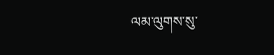ལམ་ལུགས་སུ་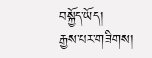བསྐྱོད་ཡོད།
རྒྱས་པར་གཟིགས།